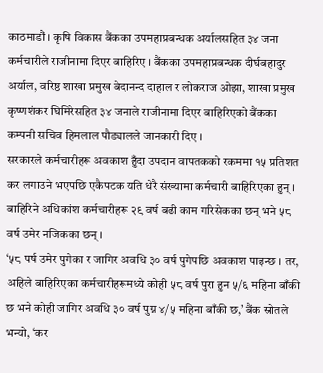काठमाडौं । कृषि विकास बैंकका उपमहाप्रबन्धक अर्यालसहित ३४ जना कर्मचारीले राजीनामा दिएर बाहिरिए । बैंकका उपमहाप्रबन्धक दीर्घबहादुर अर्याल, वरिष्ठ शाखा प्रमुख बेदानन्द दाहाल र लोकराज ओझा, शाखा प्रमुख कृष्णशंकर घिमिरेसहित ३४ जनाले राजीनामा दिएर बाहिरिएको बैंकका कम्पनी सचिव हिमलाल पौड्यालले जानकारी दिए ।
सरकारले कर्मचारीहरू अवकाश हुँदा उपदान वापतकको रकममा १५ प्रतिशत कर लगाउने भएपछि एकैपटक यति धेरै संख्यामा कर्मचारी बाहिरिएका हुन् । बाहिरिने अधिकांश कर्मचारीहरू २९ वर्ष बढी काम गरिसेकका छन् भने ५८ वर्ष उमेर नजिकका छन् ।
‘५८ पर्ष उमेर पुगेका र जागिर अवधि ३० वर्ष पुगेपछि अवकाश पाइन्छ । तर, अहिले बाहिरिएका कर्मचारीहरूमध्ये कोही ५८ वर्ष पुरा हुन ५/६ महिना बाँकी छ भने कोही जागिर अवधि ३० वर्ष पुग्न ४/५ महिना बाँकी छ,’ बैंक स्रोतले भन्यो, ‘कर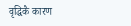वृद्धिकै कारण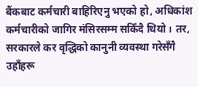बैंकबाट कर्मचारी बाहिरिएनु भएको हो, अधिकांश कर्मचारीको जागिर मंसिरसम्म सकिँदै थियो । तर, सरकारले कर वृद्धिको कानुनी व्यवस्था गरेसँगै उहाँहरू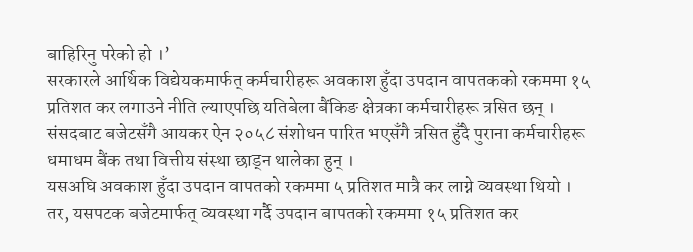बाहिरिनु परेको हो ।’
सरकारले आर्थिक विद्येयकमार्फत् कर्मचारीहरू अवकाश हुँदा उपदान वापतकको रकममा १५ प्रतिशत कर लगाउने नीति ल्याएपछि यतिबेला बैंकिङ क्षेत्रका कर्मचारीहरू त्रसित छन् । संसदबाट बजेटसँगै आयकर ऐन २०५८ संशोधन पारित भएसँगै त्रसित हुँदै पुराना कर्मचारीहरू धमाधम बैंक तथा वित्तीय संस्था छाड्न थालेका हुन् ।
यसअघि अवकाश हुँदा उपदान वापतको रकममा ५ प्रतिशत मात्रै कर लाग्ने व्यवस्था थियो । तर, यसपटक बजेटमार्फत् व्यवस्था गर्दै उपदान बापतको रकममा १५ प्रतिशत कर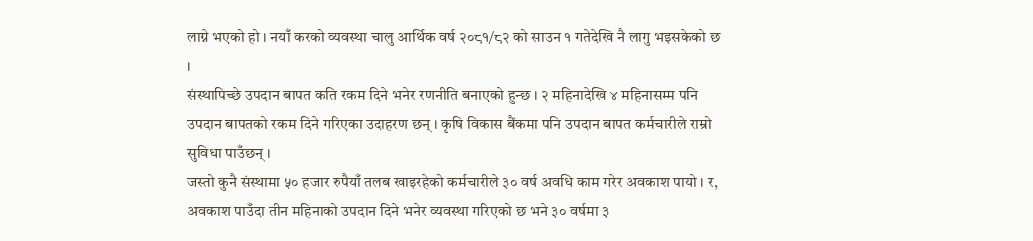लाग्ने भएको हो । नयाँ करको व्यवस्था चालु आर्थिक वर्ष २०८१/८२ को साउन १ गतेदेखि नै लागु भइसकेको छ ।
संस्थापिच्छे उपदान बापत कति रकम दिने भनेर रणनीति बनाएको हुन्छ । २ महिनादेखि ४ महिनासम्म पनि उपदान बापतको रकम दिने गरिएका उदाहरण छन् । कृषि विकास बैंकमा पनि उपदान बापत कर्मचारीले राम्रो सुविधा पाउँछन् ।
जस्तो कुनै संस्थामा ५० हजार रुपैयाँ तलब खाइरहेको कर्मचारीले ३० वर्ष अवधि काम गरेर अवकाश पायो । र, अवकाश पाउँदा तीन महिनाको उपदान दिने भनेर व्यवस्था गरिएको छ भने ३० वर्षमा ३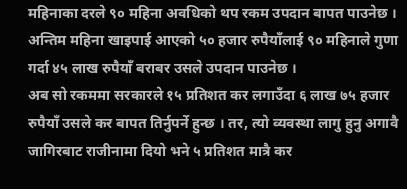महिनाका दरले ९० महिना अवधिको थप रकम उपदान बापत पाउनेछ । अन्तिम महिना खाइपाई आएको ५० हजार रुपैयाँलाई ९० महिनाले गुणा गर्दा ४५ लाख रुपैयाँ बराबर उसले उपदान पाउनेछ ।
अब सो रकममा सरकारले १५ प्रतिशत कर लगाउँदा ६ लाख ७५ हजार रुपैयाँ उसले कर बापत तिर्नुपर्ने हुन्छ । तर, त्यो व्यवस्था लागु हुनु अगावै जागिरबाट राजीनामा दियो भने ५ प्रतिशत मात्रै कर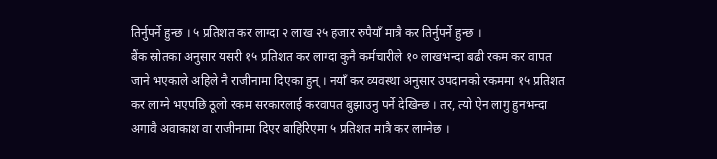तिर्नुपर्ने हुन्छ । ५ प्रतिशत कर लाग्दा २ लाख २५ हजार रुपैयाँ मात्रै कर तिर्नुपर्ने हुन्छ ।
बैंक स्रोतका अनुसार यसरी १५ प्रतिशत कर लाग्दा कुनै कर्मचारीले १० लाखभन्दा बढी रकम कर वापत जाने भएकाले अहिले नै राजीनामा दिएका हुन् । नयाँ कर व्यवस्था अनुसार उपदानको रकममा १५ प्रतिशत कर लाग्ने भएपछि ठूलो रकम सरकारलाई करवापत बुझाउनु पर्ने देखिन्छ । तर, त्यो ऐन लागु हुनभन्दा अगावै अवाकाश वा राजीनामा दिएर बाहिरिएमा ५ प्रतिशत मात्रै कर लाग्नेछ ।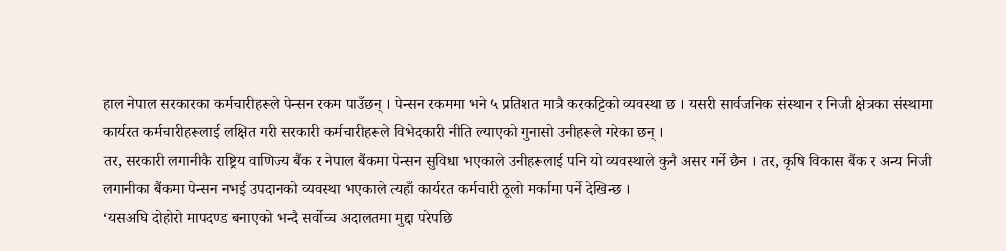हाल नेपाल सरकारका कर्मचारीहरूले पेन्सन रकम पाउँछन् । पेन्सन रकममा भने ५ प्रतिशत मात्रै करकट्टिको व्यवस्था छ । यसरी सार्वजनिक संस्थान र निजी क्षेत्रका संस्थामा कार्यरत कर्मचारीहरूलाई लक्षित गरी सरकारी कर्मचारीहरूले विभेदकारी नीति ल्याएको गुनासो उनीहरूले गरेका छन् ।
तर, सरकारी लगानीकै राष्ट्रिय वाणिज्य बैंक र नेपाल बैंकमा पेन्सन सुविधा भएकाले उनीहरूलाई पनि यो व्यवस्थाले कुनै असर गर्ने छैन । तर, कृषि विकास बैंक र अन्य निजी लगानीका बैंकमा पेन्सन नभई उपदानको व्यवस्था भएकाले त्यहाँ कार्यरत कर्मचारी ठूलो मर्कामा पर्ने देखिन्छ ।
‘यसअघि दोहोरो मापदण्ड बनाएको भन्दै सर्वोच्च अदालतमा मुद्दा परेपछि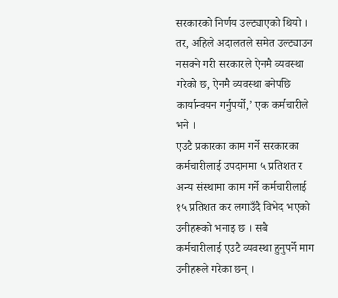सरकारको निर्णय उल्ट्याएको थियो । तर, अहिले अदालतले समेत उल्ट्याउन नसक्ने गरी सरकारले ऐनमै व्यवस्था गरेको छ, ऐनमै व्यवस्था बनेपछि कार्यान्वयन गर्नुपर्यो,’ एक कर्मचारीले भने ।
एउटै प्रकारका काम गर्ने सरकारका कर्मचारीलाई उपदानमा ५ प्रतिशत र अन्य संस्थामा काम गर्ने कर्मचारीलाई १५ प्रतिशत कर लगाउँदै विभेद भएको उनीहरूको भनाइ छ । सबै कर्मचारीलाई एउटै व्यवस्था हुनुपर्ने माग उनीहरूले गरेका छन् ।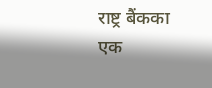राष्ट्र बैंकका एक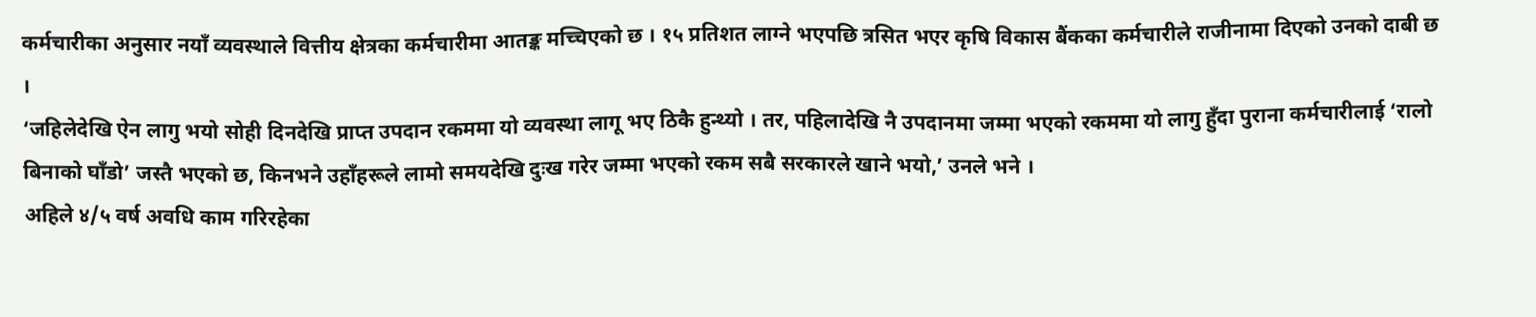कर्मचारीका अनुसार नयाँ व्यवस्थाले वित्तीय क्षेत्रका कर्मचारीमा आतङ्क मच्चिएको छ । १५ प्रतिशत लाग्ने भएपछि त्रसित भएर कृषि विकास बैंकका कर्मचारीले राजीनामा दिएको उनको दाबी छ ।
‘जहिलेदेखि ऐन लागु भयो सोही दिनदेखि प्राप्त उपदान रकममा यो व्यवस्था लागू भए ठिकै हुन्थ्यो । तर, पहिलादेखि नै उपदानमा जम्मा भएको रकममा यो लागु हुँदा पुराना कर्मचारीलाई ‘रालो बिनाको घाँडो’ जस्तै भएको छ, किनभने उहाँहरूले लामो समयदेखि दुःख गरेर जम्मा भएको रकम सबै सरकारले खाने भयो,’ उनले भने ।
अहिले ४/५ वर्ष अवधि काम गरिरहेका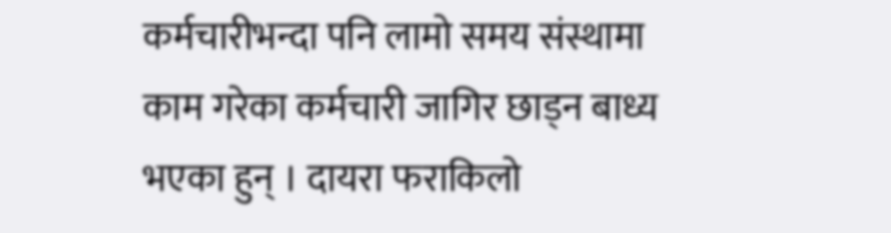कर्मचारीभन्दा पनि लामो समय संस्थामा काम गरेका कर्मचारी जागिर छाड्न बाध्य भएका हुन् । दायरा फराकिलो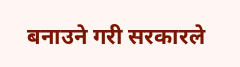बनाउने गरी सरकारले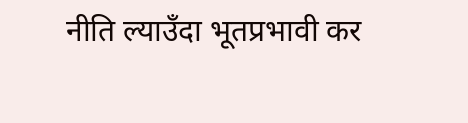नीति ल्याउँदा भूतप्रभावी कर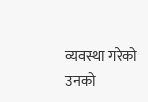व्यवस्था गरेको उनको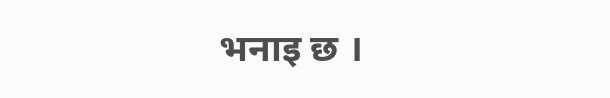भनाइ छ ।